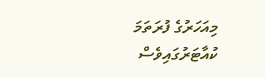މިއަހަރުގެ ފުރަތަމަ ކުއާޓަރުގައިވެސް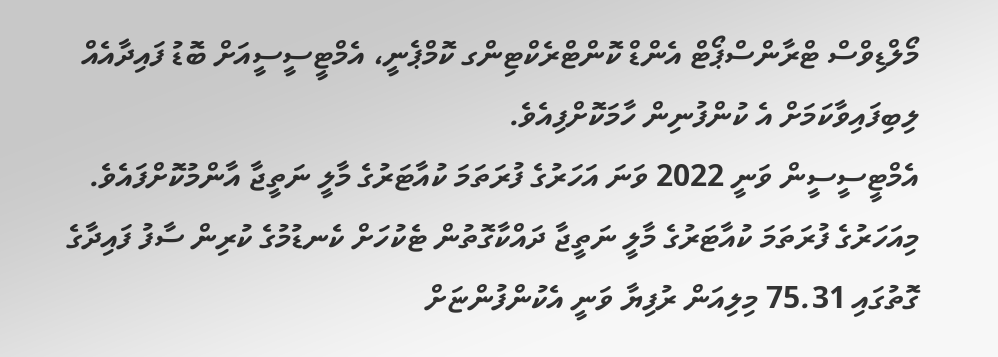މޯލްޑިވްސް ޓްރާންސްޕޯޓް އެންޑް ކޮންޓްރެކްޓިންގ ކޮމްޕެނީ، އެމްޓީސީސީއަށް ބޮޑު ފައިދާއެއް ލިބިފައިވާކަމަށް އެ ކުންފުނިން ހާމަކޮށްފިއެވެ.
އެމްޓީސީސީން ވަނީ 2022 ވަނަ އަހަރުގެ ފުރަތަމަ ކުއާޓަރުގެ މާލީ ނަތީޖާ އާންމުކޮށްފައެވެ. މިއަހަރުގެ ފުރަތަމަ ކުއާޓަރުގެ މާލީ ނަތީޖާ ދައްކާގޮތުން ޓެކުހަށް ކެނޑުމުގެ ކުރިން ސާފު ފައިދާގެ ގޮތުގައި 75.31 މިލިއަން ރުފިޔާ ވަނީ އެކުންފުންޏަށް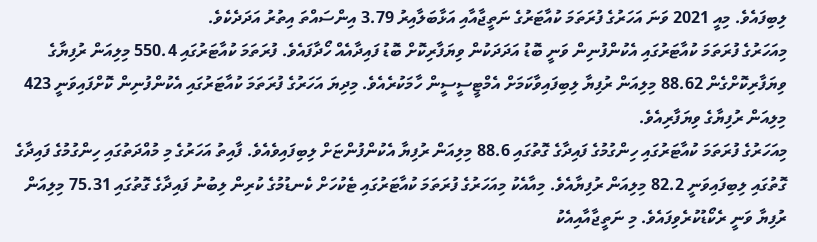ލިބިފައެވެ. މިއީ 2021 ވަނަ އަހަރުގެ ފުރަތަމަ ކުއާޓަރުގެ ނަތީޖާއާއި އަޅާބަލާއިރު 3.79 އިންސައްތަ އިތުރު އަދަދެކެވެ.
މިއަހަރުގެ ފުރަތަމަ ކުއާޓަރުގައި އެކުންފުނިން ވަނީ ބޮޑު އަދަދަކުން ވިޔަފާރިކޮށް ބޮޑު ފައިދާއެއް ހޯދާފައެވެ. ފުރަތަމަ ކުއާޓަރުގައި 550.4 މިލިއަން ރުފިޔާގެ ވިޔަފާރިކޮށްގެން 88.62 މިލިއަން ރުފިޔާ ލިބިފައިވާކަމަށް އެމްޓީސީސީން ހާމަކުރެއެވެ. މިދިޔަ އަހަރުގެ ފުރަތަމަ ކުއާޓަރުގައި އެކުންފުނިން ކޮށްފައިވަނީ 423 މިލިއަން ރުފިޔާގެ ވިޔަފާރިއެވެ.
މިއަހަރުގެ ފުރަތަމަ ކުއާޓަރުގައި ހިންގުމުގެ ފައިދާގެ ގޮތުގައި 88.6 މިލިއަން ރުފިޔާ އެކުންފުންޏަށް ލިބިފައިވެއެވެ. ފާއިތު އަހަރުގެ މި މުއްދަތުގައި ހިންގުމުގެ ފައިދާގެ ގޮތުގައި ލިބިފައިވަނީ 82.2 މިލިއަން ރުފިޔާއެވެ. މިއާއެކު މިއަހަރުގެ ފުރަތަމަ ކުއާޓަރުގައި ޓެކުހަށް ކެނޑުމުގެ ކުރިން ލިބުނު ފައިދާގެ ގޮތުގައި 75.31 މިލިއަން ރުފިޔާ ވަނީ ރެކޯޑުކުރެވިފައެވެ. މި ނަތީޖާއާއިއެކު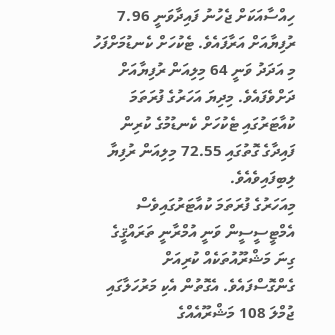ހިއްސާއަކަށް ޖެހުނު ފައިދާވަނީ 7.96 ރުފިޔާއަށް އަރާފައެވެ. ޓެކުހަށް ކެނޑުމަށްފަހު މި އަދަދު ވަނީ 64 މިލިއަން ރުފިޔާއަށް ދަށްވެފައެވެ. މިދިޔަ އަހަރުގެ ފުރަތަމަ ކުއާޓަރުގައި ޓެކުހަށް ކެނޑުމުގެ ކުރިން ފައިދާގެ ގޮތުގައި 72.55 މިލިއަން ރުފިޔާ ލިބިފައިވެއެވެ.
މިއަހަރުގެ ފުރަތަމަ ކުއާޓަރުގައިވެސް އެމްޓީސީސީން ވަނީ އުމްރާނީ ތަރައްޤީގެ ގިނަ މަޝްރޫއުތަކެއް ކުރިއަށް ގެންގޮސްފައެވެ. އެގޮތުން އެކި މަރުހަލާގައި ޖުމްލަ 108 މަޝްރޫއެއްގެ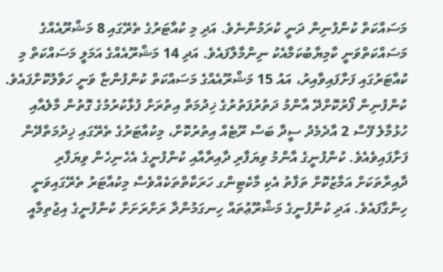މަސައްކަތް ކުންފުނިން ދަނީ ކުރަމުންނެވެ. އަދި މި ކުއާޓަރުގެ ތެރޭގައި 8 މަޝްރޫއެއްގެ މަސައްކަތްވަނީ ކާމިޔާބުކަމާއެކު ނިންމާލާފައެވެ. އަދި 14 މަޝްރޫއެއްގެ އަމަލީ މަސައްކަތް މި ކުއާޓަރުގައި ފަށާފައިވާއިރު، އައު 15 މަޝްރޫއެއްގެ މަސައްކަތް ކުންފުންޏާ ވަނީ ހަވާލުކޮށްފައެވެ.
ކުންފުނިން ފޯރުކޮށްދޭ އާންމު ދަތުރުފަތުރުގެ ޚިދުމަތް އިތުރަށް ފުޅާކުރުމުގެ ގޮތުން މާލެއާއި ހުޅުމާލެ ފޭސް 2 އާދެމެދު ސީދާ ބަސް ރޫޓެއް އިތުރުކޮށް، މިކުއާޓަރުގެ ތެރޭގައި ޚިދުމަތްދޭން ފަށާފައިވެއެވެ. ކުންފުނީގެ އާންމު ވިޔަފާރި ދާއިރާއާއި ކުންފުނީގެ އެހެނިހެން ވިޔަފާރި ދާއިރާތަކަށް އަމާޒުކޮށް ތަފާތު އެކި މާކެޓިންގ ހަރަކާތްތަކެއްވެސް މިކުއާޓަރު ތެރޭގައިވަނީ ހިންގާފައެވެ. އަދި ކުންފުނީގެ މަޝްރޫޢުތައް ހިނގަމުންދާ ރަށްރަށަށް ކުންފުނީގެ އިޖުތިމާއީ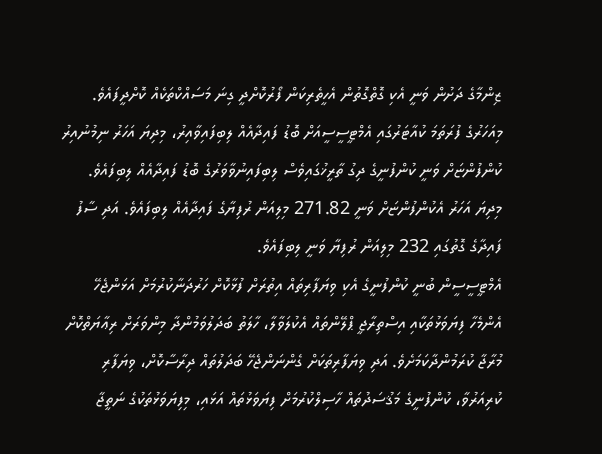ޒިންމާގެ ދަށުން ވަނީ އެކި ގޮތްގޮތުން އެހީތެރިކަން ފޯރުކޮށްދީ ގިނަ މަސައްކްތަކެއް ކޮށްދީފައެވެ.
މިއަހަރުގެ ފުރަތަމަ ކުއާޓަރުގައި އެމްޓީސީސީއަށް ބޮޑު ފައިދާއެއް ލިބިފައިވާއިރު، މިދިޔަ އަހަރު ނިމުނުއިރު ކުންފުންޏަށް ވަނީ ކުންފުނީގެ ދިގު ތާރީޚުގައިވެސް ލިބިފައިނުވާވަރުގެ ބޮޑު ފައިދާއެއް ލިބިފައެވެ. މިދިޔަ އަހަރު އެކުންފުންޏަށް ވަނީ 271.82 މިލިއަން ރުފިޔާގެ ފައިދާއެއް ލިބިފައެވެ. އަދި ސާފު ފައިދާގެ ގޮތުގައި 232 މިލިއަން ރުފިޔާ ވަނީ ލިބިފައެވެ.
އެމްޓީސީސީން ބުނީ ކުންފުނީގެ އެކި ވިޔަފާރިތައް އިތުރަށް ފުޅާކޮށް ހަރުދަނާކުރުމަށް އަޅަންޖެހޭ އެންމެހާ ފިޔަވަޅުތަކާއި އިސްތިރާޖީ ޕްލޭންތައް އެކުލަވާލާ، ހާލަތު ބަދަލުވަމުންދާ މިންވަރަށް ރިޢާޔަތްކޮށް މުރާޖާ ކުރަމުންދާކަމަށެވެ. އަދި ވިޔަފާރިތަކަށް ގެންނަންޖެހޭ ބަދަލުތައް ދިރާސާކޮށް، ވިޔަފާރި ކުރިއަރުވާ، ކުންފުނީގެ މަޤުސަދުތައް ހާސިލްކުރުމަށް ފިޔަވަޅުތައް އަޅައި، މިފިޔަވަޅުތަކުގެ ނަތީޖާ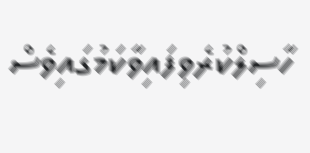ހާސިލްކުރެވިފައިވާކަމުގައިވެސް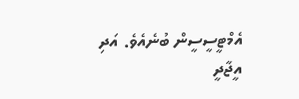އެމްޓީސީސީން ބުނެއެވެ. އަދި އީޖާދީ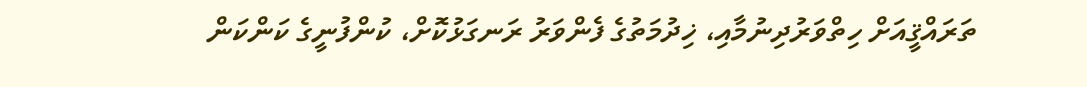ތަރައްޤީއަށް ހިތްވަރުދިނުމާއި، ޚިދުމަތުގެ ފެންވަރު ރަނގަޅުކޮށް، ކުންފުނީގެ ކަންކަން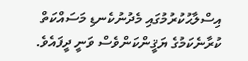އިސްލާޙުކުރުމުގައި މެދުނުކެނޑި މަސައްކަތް ކުރާނެކަމުގެ ޔަޤީންކަންވެސް ވަނީ ދީފައެވެ.